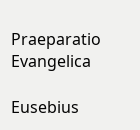Praeparatio Evangelica

Eusebius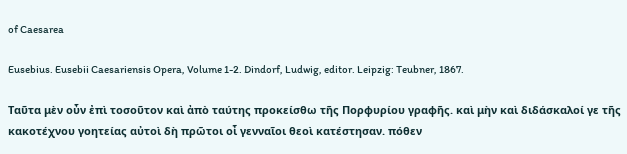of Caesarea

Eusebius. Eusebii Caesariensis Opera, Volume 1-2. Dindorf, Ludwig, editor. Leipzig: Teubner, 1867.

Ταῦτα μὲν οὖν ἐπὶ τοσοῦτον καὶ ἀπὸ ταύτης προκείσθω τῆς Πορφυρίου γραφῆς. καὶ μὴν καὶ διδάσκαλοί γε τῆς κακοτέχνου γοητείας αὐτοὶ δὴ πρῶτοι οἶ γενναῖοι θεοὶ κατέστησαν. πόθεν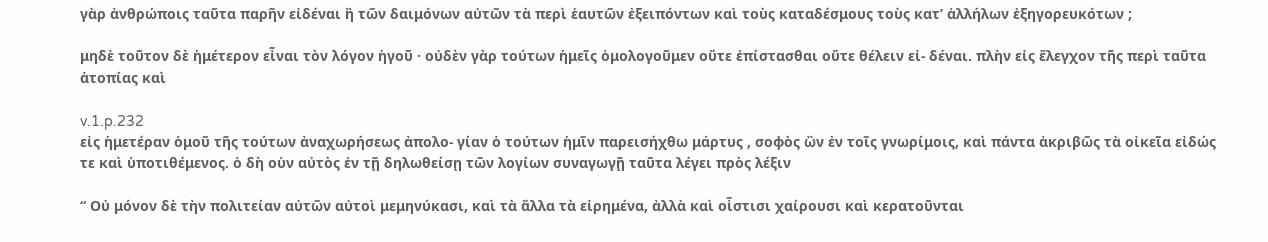γὰρ ἀνθρώποις ταῦτα παρῆν εἰδέναι ἢ τῶν δαιμόνων αὐτῶν τὰ περὶ ἑαυτῶν ἐξειπόντων καὶ τοὺς καταδέσμους τοὺς κατ’ ἀλλήλων ἐξηγορευκότων ;

μηδὲ τοῦτον δὲ ἡμέτερον εἶναι τὸν λόγον ἡγοῦ · οὐδὲν γὰρ τούτων ἡμεῖς ὁμολογοῦμεν οὔτε ἐπίστασθαι οὔτε θέλειν εἰ- δέναι. πλὴν εἰς ἔλεγχον τῆς περὶ ταῦτα ἀτοπίας καὶ

v.1.p.232
εἰς ἡμετέραν ὁμοῦ τῆς τούτων ἀναχωρήσεως ἀπολο- γίαν ὁ τούτων ἡμῖν παρεισήχθω μάρτυς , σοφὸς ὢν ἐν τοῖς γνωρίμοις, καὶ πάντα ἀκριβῶς τὰ οἰκεῖα εἰδώς τε καὶ ὑποτιθέμενος. ὁ δὴ οὑν αὐτὸς ἐν τῇ δηλωθείσῃ τῶν λογίων συναγωγῇ ταῦτα λέγει πρὸς λέξιν

“ Οὐ μόνον δὲ τὴν πολιτείαν αὐτῶν αὐτοὶ μεμηνύκασι, καὶ τὰ ἄλλα τὰ εἰρημένα, ἀλλὰ καὶ οἶστισι χαίρουσι καὶ κερατοῦνται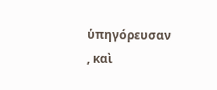ὑπηγόρευσαν , καὶ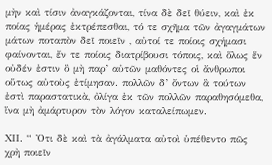μὴν καὶ τίσιν ἀναγκάζονται, τίνα δὲ δεῖ θύειν, καὶ ἐκ ποίας ἡμέρας ἐκτρέπεσθαι, τό τε σχῆμα τῶν ἀγαγμάτων μάτων ποταπὸν δεῖ ποιεῖν , αὐτοί τε ποίοις σχήμασι φαίνονται, ἔν τε ποίοις διατρίβουσι τόποις, καὶ ὅλως ἕν οὐδέν ἐστιν ὃ μὴ παρ’ αὐτῶν μαθόντες οἱ ἄνθρωποι οὕτως αὐτοὺς ἐτίμησαν. πολλῶν δ’ ὄντων ἃ τούτων ἐστὶ παραστατικὰ, ὀλίγα ἐκ τῶν πολλῶν παραθησόμεθα, ἵνα μὴ ἀμάρτυρον τὸν λόγον καταλείπωμεν.

ΧΙΙ. “ Ὀτι δὲ καὶ τὰ ἀγάλματα αὐτοὶ ὑπέθεντο πῶς χρὴ ποιεῖν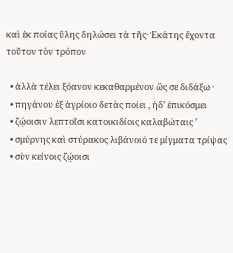καὶ ἐκ ποίας ὕλης δηλώσει τὰ τῆς· Ἑκάτης ἔχοντα τοῦτον τὸν τρόπον

  • ἀλλὰ τέλει ξόανον κεκαθαρμένον ὥς σε διδάξω ·
  • πηγάνου ἐξ ἀγρίοιο δετὰς ποίει , ἠδ’ ἐπικόσμει
  • ζῴοισιν λεπτοῖσι κατοικιδίοις καλαβώταις ’
  • σμύρνης καὶ στύρακος λιβάνοιό τε μίγματα τρίψας
  • σὺν κείνοις ζῴοισι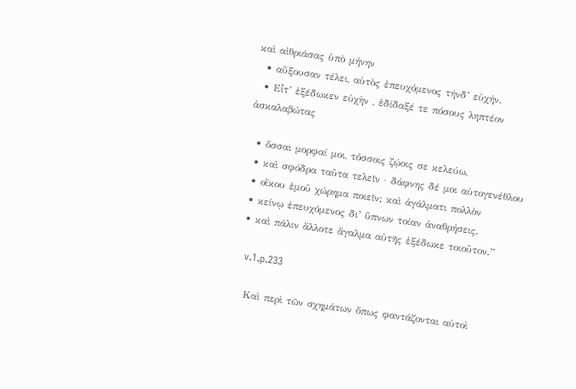καὶ αἰθριάσας ὑπὸ μήνην
  • αὔξουσαν τέλει, αὐτὸς ἐπευχόμενος τήνδ’ εὐχήν.
  • Εἶτ’ ἐξέδωκεν εὐχὴν , ἐδίδαξέ τε πόσους ληπτέον ἀσκαλαβώτας

  • ὅσσαι μορφαί μοι, τόσσοις ζῴοις σε κελεύω,
  • καὶ σφόδρα ταῦτα τελεῖν · δάφνης δέ μοι αὐτογενέθλου
  • οἴκου ἐμοῦ χώρημα ποιεῖν; καὶ ἀγάλματι πολλὸν
  • κείνῳ ἐπευχόμενος δι’ ὕπνων τοίαν ἀναθρήσεις.
  • καὶ πάλιν ἄλλοτε ἄγαλμα αὐτῆς ἐξέδωκε τοιοῦτον.”

    v.1.p.233

    Καὶ περὶ τῶν σχημάτων ὅπως φαντάζονται αὐτοὶ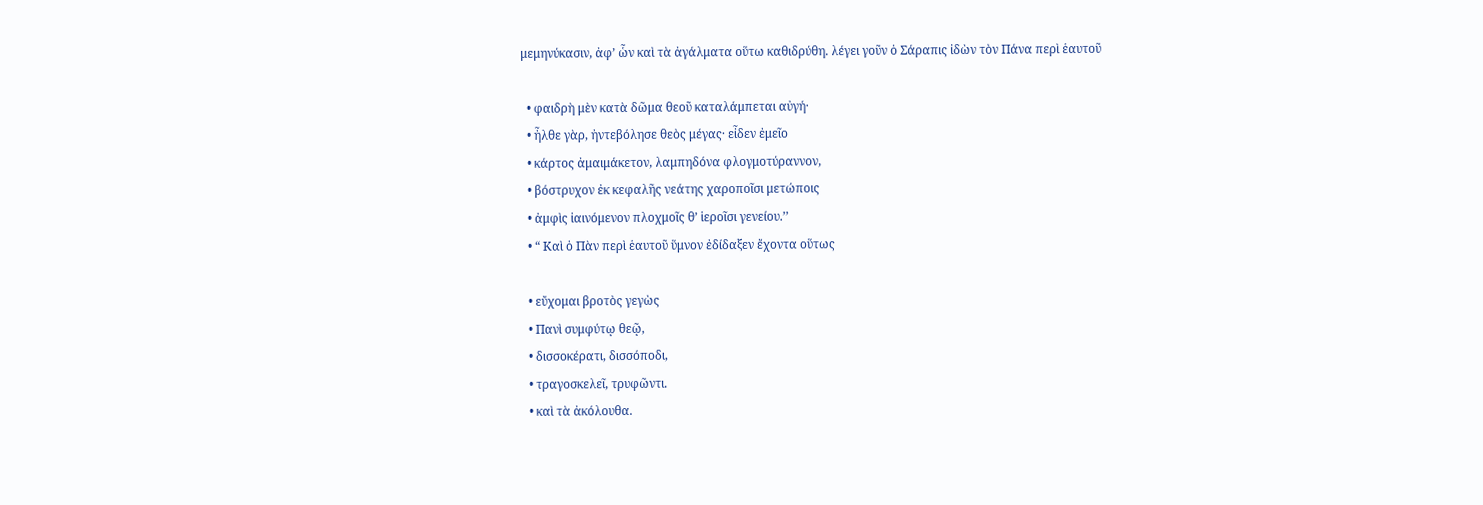μεμηνύκασιν, ἀφ’ ὧν καὶ τὰ ἀγάλματα οὕτω καθιδρύθη. λέγει γοῦν ὁ Σάραπις ἰδὼν τὸν Πάνα περὶ ἑαυτοῦ

  • φαιδρὴ μὲν κατὰ δῶμα θεοῦ καταλάμπεται αὐγή·
  • ἦλθε γὰρ, ἠντεβόλησε θεὸς μέγας· εἶδεν ἐμεῖο
  • κάρτος ἀμαιμάκετον, λαμπηδόνα φλογμοτύραννον,
  • βόστρυχον ἐκ κεφαλῆς νεάτης χαροποῖσι μετώποις
  • ἀμφὶς ἰαινόμενον πλοχμοῖς θ’ ἱεροῖσι γενείου.’’
  • “ Καὶ ὁ Πὰν περὶ ἑαυτοῦ ὕμνον ἐδίδαξεν ἔχοντα οὕτως

  • εὔχομαι βροτὸς γεγὼς
  • Πανὶ συμφύτῳ θεῷ,
  • δισσοκέρατι, δισσόποδι,
  • τραγοσκελεῖ, τρυφῶντι.
  • καὶ τὰ ἀκόλουθα.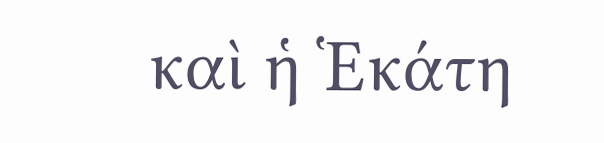καὶ ἡ Ἑκάτη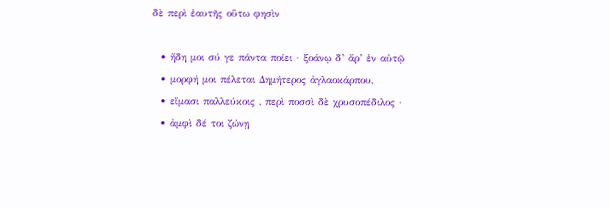δὲ περὶ ἑαυτῆς οὕτω φησὶν

  • ἤδη μοι σύ γε πάντα ποίει · ξοάνῳ δ’ ἄρ’ ἐν αὐτῷ
  • μορφή μοι πέλεται Δημήτερος ἀγλαοκάρπου,
  • εἵμασι παλλεύκοις , περὶ ποσσὶ δὲ χρυσοπέδιλος ·
  • ἀμφὶ δέ τοι ζώνῃ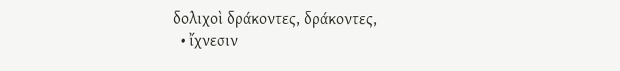δολιχοὶ δράκοντες, δράκοντες,
  • ἴχνεσιν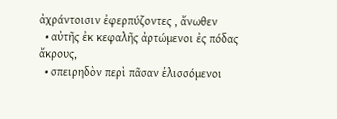ἀχράντοισιν ἐφερπύζοντες , ἄνωθεν
  • αὐτῆς ἐκ κεφαλῆς ἀρτώμενοι ἐς πόδας ἄκρους,
  • σπειρηδὸν περὶ πᾶσαν ἑλισσόμενοι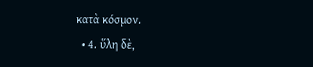κατὰ κόσμον.
  • 4. ὕλη δὲ,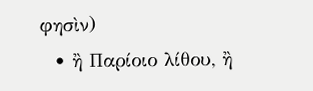φησὶν)
  • ἢ Παρίοιο λίθου, ἢ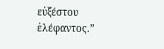εὐξέστου ἐλέφαντος.”